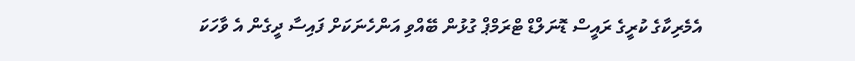އެމެރިކާގެ ކުރީގެ ރައީސް ޑޮނަލްޑް ޓްރަމްޕް ގުޅުން ބޭއްވި އަންހެނަކަށް ފައިސާ ދީގެން އެ ވާހަކަ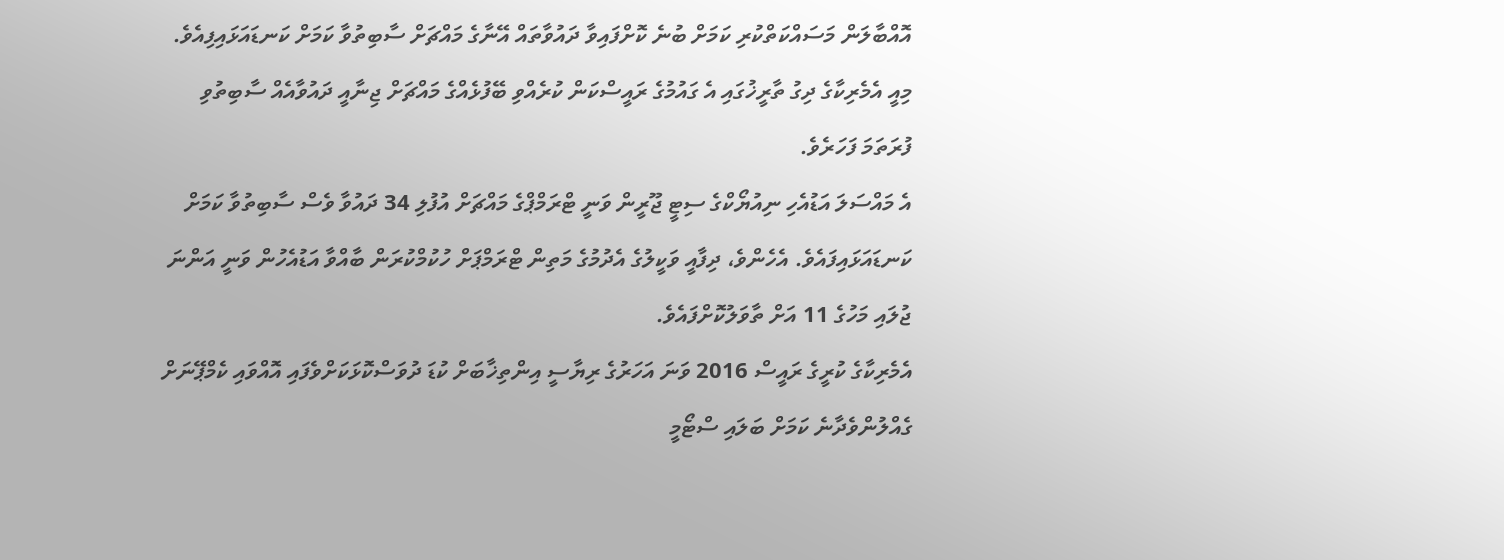އޮއްބާލަން މަސައްކަތްކުރި ކަމަށް ބުނެ ކޮށްފައިވާ ދައުވާތައް އޭނާގެ މައްޗަށް ސާބިތުވާ ކަމަށް ކަނޑައަޅައިފިއެވެ.
މިއީ އެމެރިކާގެ ދިގު ތާރީޚުގައި އެ ގައުމުގެ ރައީސްކަން ކުރެއްވި ބޭފުޅެއްގެ މައްޗަށް ޖިނާއީ ދައުވާއެއް ސާބިތުވި ފުރަތަމަ ފަހަރެވެ.
އެ މައްސަލަ އަޑުއެހި ނިއުޔޯކްގެ ސިޓީ ޖޫރީން ވަނީ ޓްރަމްޕްގެ މައްޗަށް އުފުލި 34 ދައުވާ ވެސް ސާބިތުވާ ކަމަށް ކަނޑައަޅައިފައެވެ. އެހެންވެ، ދިފާއީ ވަކީލުގެ އެދުމުގެ މަތިން ޓްރަމްޕަށް ހުކުމްކުރަން ބާއްވާ އަޑުއެހުން ވަނީ އަންނަ ޖުލައި މަހުގެ 11 އަށް ތާވަލުކޮށްފައެވެ.
އެމެރިކާގެ ކުރީގެ ރައީސް 2016 ވަނަ އަހަރުގެ ރިޔާސީ އިންތިޚާބަށް ކުޑަ ދުވަސްކޮޅަކަށްވެފައި އޮއްވައި ކެމްޕޭނަށް ގެއްލުންވެދާނެ ކަމަށް ބަލައި ސްޓޯމީ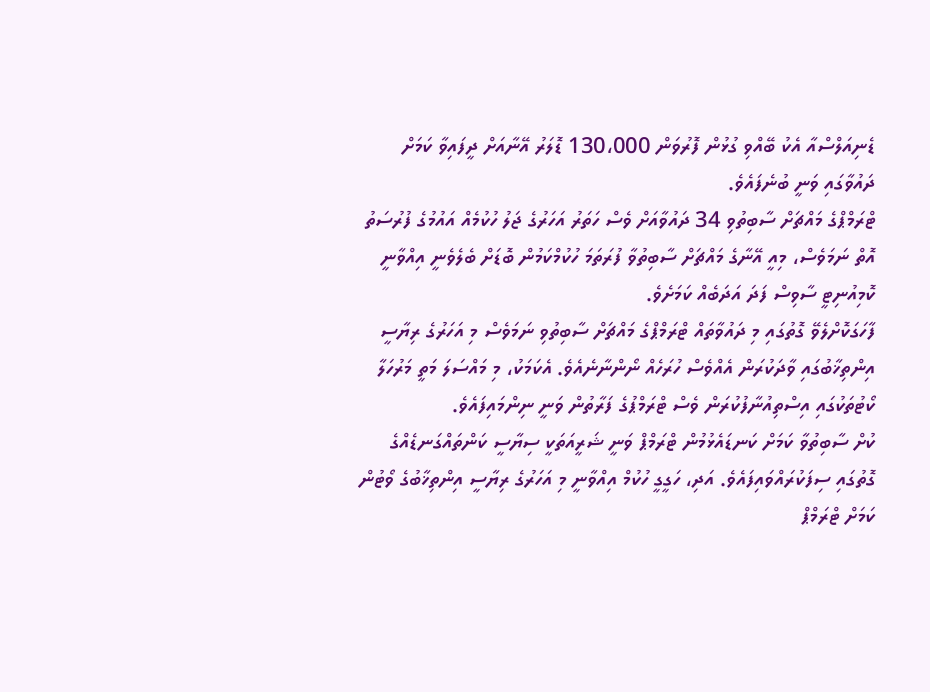ޑެނިއަލްސްއާ އެކު ބޭއްވި ގުޅުން ފޮރުވަން 130،000 ޑޮލަރު އޭނާއަށް ދީފައިވާ ކަމަށް ދައުވާގައި ވަނީ ބުނެފައެވެ.
ޓްރަމްޕްގެ މައްޗަށް ސާބިތުވި 34 ދައުވާއަށް ވެސް ހަތަރު އަހަރުގެ ޖަލު ހުކުމެއް އައުމުގެ ފުރުސަތު އޮތް ނަމަވެސް، މިއީ އޭނާގެ މައްޗަށް ސާބިތުވާ ފުރަތަމަ ހުކުމްކަމުން ބޮޑަށް ބެލެވެނީ އިއްވާނީ ކޮމިއުނިޓީ ސާވިސް ފަދަ އަދަބެއް ކަމަށެވެ.
ފާހަގަކޮށްލެވޭ ގޮތުގައި މި ދައުވާތައް ޓްރަމްޕްގެ މައްޗަށް ސާބިތުވި ނަމަވެސް މި އަހަރުގެ ރިޔާސީ އިންތިޚާބުގައި ވާދަކުރަން އެއްވެސް ހުރަހެއް ނޯންނާނެއެވެ. އެކަމަކު، މި މައްސަލަ މަތީ މަރުހަލާ ކޯޓުތަކުގައި އިސްތިއުނާފުކުރަން ވެސް ޓްރަމްޕުގެ ފަރާތުން ވަނީ ނިންމައިފައެވެ.
ކުށް ސާބިތުވާ ކަމަށް ކަނޑައެޅުމުން ޓްރަމްޕް ވަނީ ޝަރީއަތަކީ ސިޔާސީ ކަންތައްގަނޑެއްގެ ގޮތުގައި ސިފަކުރައްވައިފައެވެ. އަދި، ހަގީގީ ހުކުމް އިއްވާނީ މި އަހަރުގެ ރިޔާސީ އިންތިޚާބުގެ ވޯޓުން ކަމަށް ޓްރަމްޕް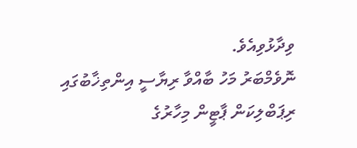ވިދާޅުވިއެވެ.
ނޮވެމްބަރު މަހު ބާއްވާ ރިޔާސީ އިންތިޚާބުގައި ރިޕަބްލިކަން ޕާޓީން މިހާރުގެ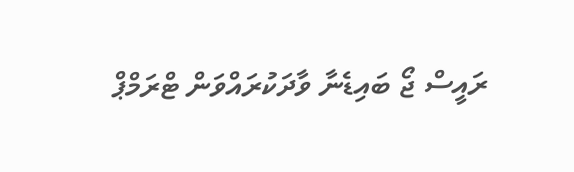ރައީސް ޖޯ ބައިޑެނާ ވާދަކުރައްވަން ޓްރަމްޕް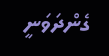ގެންދަވަނީ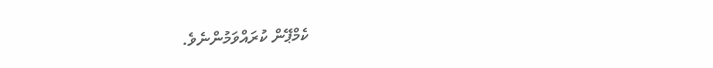ކެމްޕޭން ކުރައްވަމުންނެވެ.